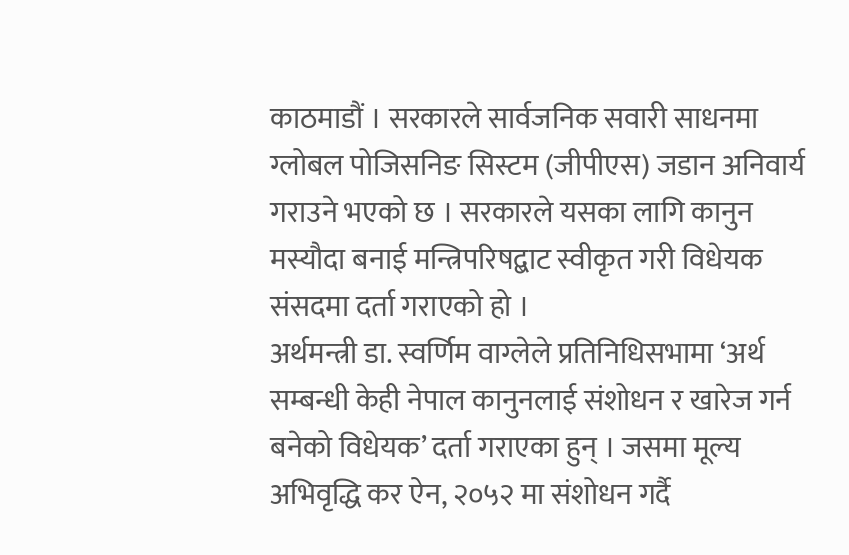काठमाडौं । सरकारले सार्वजनिक सवारी साधनमा ग्लोबल पोजिसनिङ सिस्टम (जीपीएस) जडान अनिवार्य गराउने भएको छ । सरकारले यसका लागि कानुन मस्यौदा बनाई मन्त्रिपरिषद्बाट स्वीकृत गरी विधेयक संसदमा दर्ता गराएको हो ।
अर्थमन्त्री डा. स्वर्णिम वाग्लेले प्रतिनिधिसभामा ‘अर्थ सम्बन्धी केही नेपाल कानुनलाई संशोधन र खारेज गर्न बनेको विधेयक’ दर्ता गराएका हुन् । जसमा मूल्य अभिवृद्धि कर ऐन, २०५२ मा संशोधन गर्दै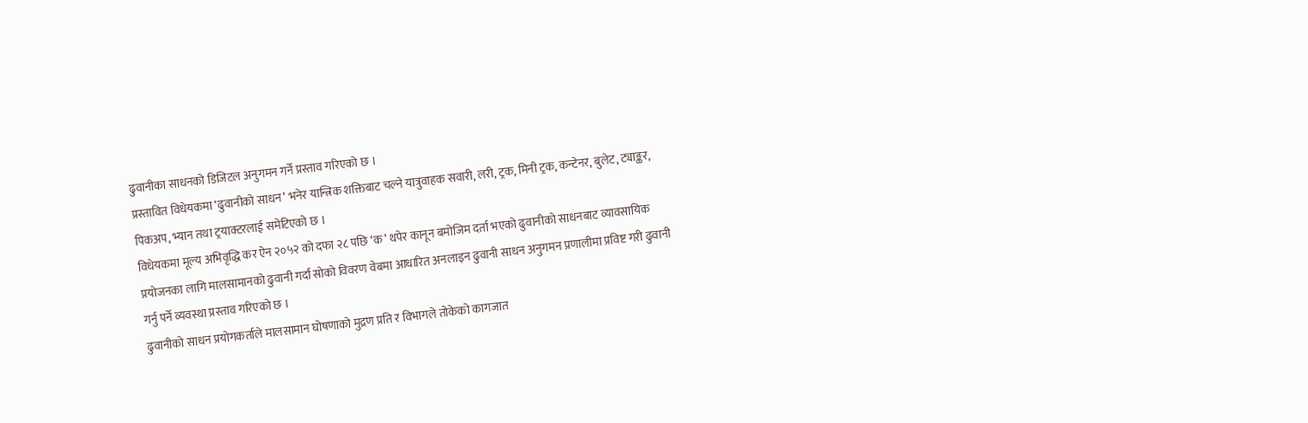ढुवानीका साधनको डिजिटल अनुगमन गर्ने प्रस्ताव गरिएको छ ।
प्रस्तावित विधेयकमा ‘ढुवानीको साधन’ भनेर यान्त्रिक शक्तिबाट चल्ने यात्रुवाहक सवारी, लरी, ट्रक, मिनी ट्रक, कन्टेनर, बुलेट, ट्याङ्कर, पिकअप, भ्यान तथा ट्रयाक्टरलाई समेटिएको छ ।
विधेयकमा मूल्य अभिवृद्धि कर ऐन २०५२ को दफा २८ पछि ‘क’ थपेर कानून बमोजिम दर्ता भएको ढुवानीको साधनबाट व्यावसायिक प्रयोजनका लागि मालसामानको ढुवानी गर्दा सोको विवरण वेबमा आधारित अनलाइन ढुवानी साधन अनुगमन प्रणालीमा प्रविष्ट गरी ढुवानी गर्नु पर्ने व्यवस्था प्रस्ताव गरिएको छ ।
ढुवानीको साधन प्रयोगकर्ताले मालसामान घोषणाको मुद्रण प्रति र विभागले तोकेको कागजात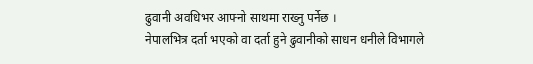ढुवानी अवधिभर आफ्नो साथमा राख्नु पर्नेछ ।
नेपालभित्र दर्ता भएको वा दर्ता हुने ढुवानीको साधन धनीले विभागले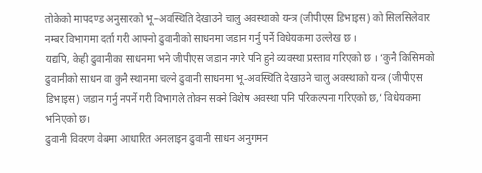तोकेको मापदण्ड अनुसारको भू–अवस्थिति देखाउने चालु अवस्थाको यन्त्र (जीपीएस डिभाइस) को सिलसिलेवार नम्बर विभागमा दर्ता गरी आफ्नो ढुवानीको साधनमा जडान गर्नु पर्ने विधेयकमा उल्लेख छ ।
यद्यपि, केही ढुवानीका साधनमा भने जीपीएस जडान नगरे पनि हुने व्यवस्था प्रस्ताव गरिएको छ । ‘कुनै किसिमको ढुवानीको साधन वा कुनै स्थानमा चल्ने ढुवानी साधनमा भू-अवस्थिति देखाउने चालु अवस्थाको यन्त्र (जीपीएस डिभाइस) जडान गर्नु नपर्ने गरी विभागले तोक्न सक्ने विशेष अवस्था पनि परिकल्पना गरिएको छ,’ विधेयकमा भनिएको छ।
ढुवानी विवरण वेबमा आधारित अनलाइन ढुवानी साधन अनुगमन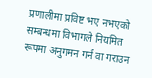प्रणालीमा प्रविष्ट भए नभएको सम्बन्धमा विभागले नियमित रूपमा अनुगमन गर्न वा गराउन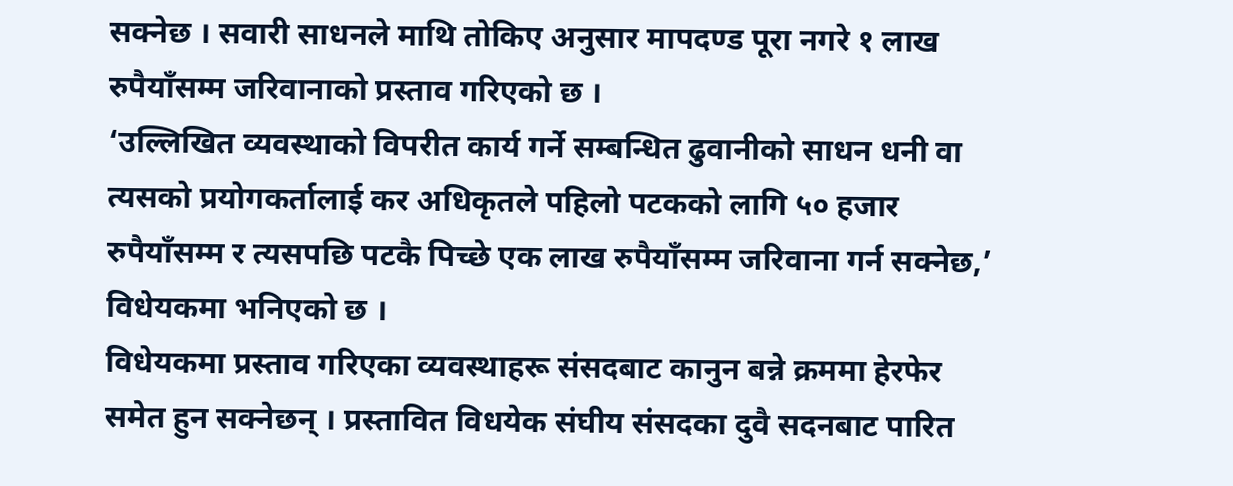सक्नेछ । सवारी साधनले माथि तोकिए अनुसार मापदण्ड पूरा नगरे १ लाख रुपैयाँसम्म जरिवानाको प्रस्ताव गरिएको छ ।
‘उल्लिखित व्यवस्थाको विपरीत कार्य गर्ने सम्बन्धित ढुवानीको साधन धनी वा त्यसको प्रयोगकर्तालाई कर अधिकृतले पहिलो पटकको लागि ५० हजार रुपैयाँसम्म र त्यसपछि पटकै पिच्छे एक लाख रुपैयाँसम्म जरिवाना गर्न सक्नेछ,’ विधेयकमा भनिएको छ ।
विधेयकमा प्रस्ताव गरिएका व्यवस्थाहरू संसदबाट कानुन बन्ने क्रममा हेरफेर समेत हुन सक्नेछन् । प्रस्तावित विधयेक संघीय संसदका दुवै सदनबाट पारित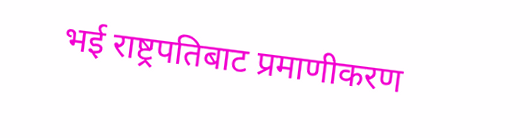भई राष्ट्रपतिबाट प्रमाणीकरण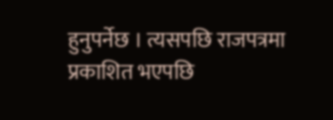हुनुपर्नेछ । त्यसपछि राजपत्रमा प्रकाशित भएपछि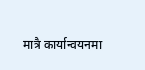मात्रै कार्यान्वयनमा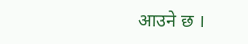आउने छ ।